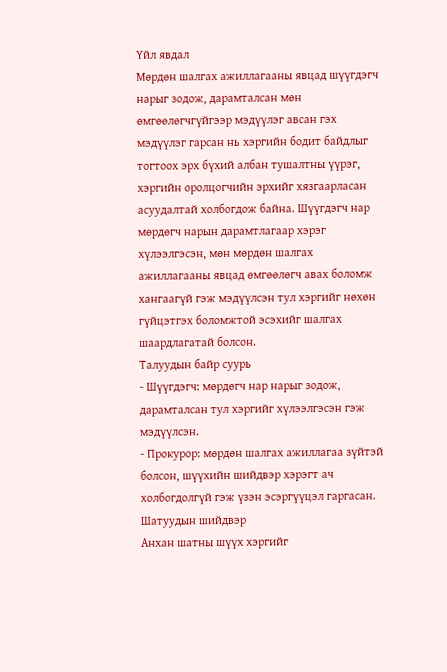Үйл явдал
Мөрдөн шалгах ажиллагааны явцад шүүгдэгч нарыг зодож, дарамталсан мөн өмгөөлөгчгүйгээр мэдүүлэг авсан гэх мэдүүлэг гарсан нь хэргийн бодит байдлыг тогтоох эрх бүхий албан тушалтны үүрэг, хэргийн оролцогчийн эрхийг хязгаарласан асуудалтай холбогдож байна. Шүүгдэгч нар мөрдөгч нарын дарамтлагаар хэрэг хүлээлгэсэн, мөн мөрдөн шалгах ажиллагааны явцад өмгөөлөгч авах боломж хангаагүй гэж мэдүүлсэн тул хэргийг нөхөн гүйцэтгэх боломжтой эсэхийг шалгах шаардлагатай болсон.
Талуудын байр суурь
- Шүүгдэгч: мөрдөгч нар нарыг зодож, дарамталсан тул хэргийг хүлээлгэсэн гэж мэдүүлсэн.
- Прокурор: мөрдөн шалгах ажиллагаа зүйтэй болсон, шүүхийн шийдвэр хэрэгт ач холбогдолгүй гэж үзэн эсэргүүцэл гаргасан.
Шатуудын шийдвэр
Анхан шатны шүүх хэргийг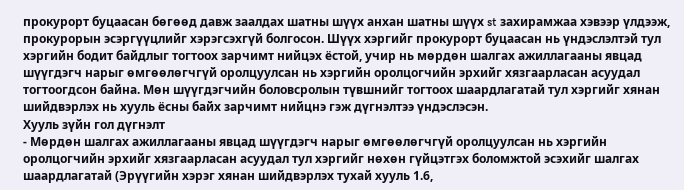прокурорт буцаасан бөгөөд давж заалдах шатны шүүх анхан шатны шүүх st захирамжаа хэвээр үлдээж, прокурорын эсэргүүцлийг хэрэгсэхгүй болгосон. Шүүх хэргийг прокурорт буцаасан нь үндэслэлтэй тул хэргийн бодит байдлыг тогтоох зарчимт нийцэх ёстой, учир нь мөрдөн шалгах ажиллагааны явцад шүүгдэгч нарыг өмгөөлөгчгүй оролцуулсан нь хэргийн оролцогчийн эрхийг хязгаарласан асуудал тогтоогдсон байна. Мөн шүүгдэгчийн боловсролын түвшнийг тогтоох шаардлагатай тул хэргийг хянан шийдвэрлэх нь хууль ёсны байх зарчимт нийцнэ гэж дүгнэлтээ үндэслэсэн.
Хууль зүйн гол дүгнэлт
- Мөрдөн шалгах ажиллагааны явцад шүүгдэгч нарыг өмгөөлөгчгүй оролцуулсан нь хэргийн оролцогчийн эрхийг хязгаарласан асуудал тул хэргийг нөхөн гүйцэтгэх боломжтой эсэхийг шалгах шаардлагатай (Эрүүгийн хэрэг хянан шийдвэрлэх тухай хууль 1.6,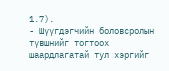1.7).
- Шүүгдэгчийн боловсролын түвшнийг тогтоох шаардлагатай тул хэргийг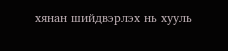хянан шийдвэрлэх нь хууль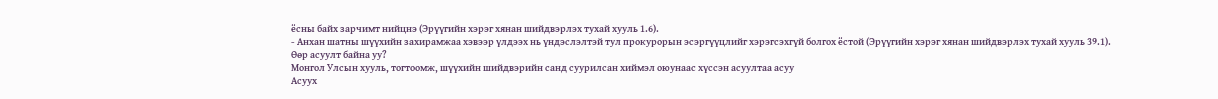ёсны байх зарчимт нийцнэ (Эрүүгийн хэрэг хянан шийдвэрлэх тухай хууль 1.6).
- Анхан шатны шүүхийн захирамжаа хэвээр үлдээх нь үндэслэлтэй тул прокурорын эсэргүүцлийг хэрэгсэхгүй болгох ёстой (Эрүүгийн хэрэг хянан шийдвэрлэх тухай хууль 39.1).
Өөр асуулт байна уу?
Монгол Улсын хууль, тогтоомж, шүүхийн шийдвэрийн санд суурилсан хиймэл оюунаас хүссэн асуултаа асуу
Асуух